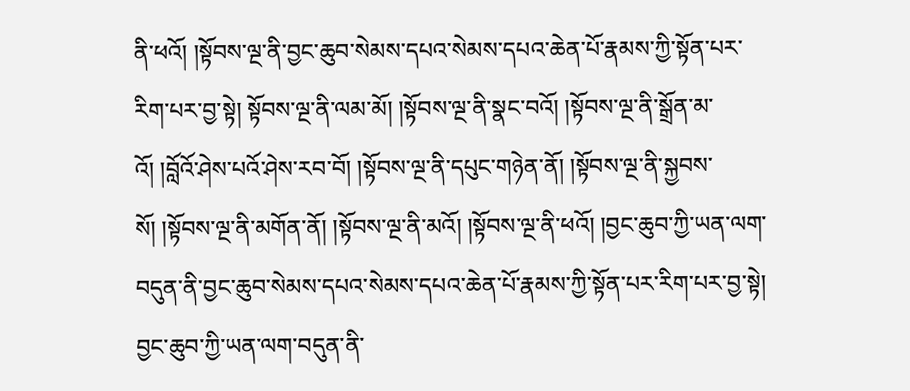ནི་ཕའོ། །སྟོབས་ལྔ་ནི་བྱང་ཆུབ་སེམས་དཔའ་སེམས་དཔའ་ཆེན་པོ་རྣམས་ཀྱི་སྟོན་པར་རིག་པར་བྱ་སྟེ། སྟོབས་ལྔ་ནི་ལམ་མོ། །སྟོབས་ལྔ་ནི་སྣང་བའོ། །སྟོབས་ལྔ་ནི་སྒྲོན་མ་འོ། །བློའོ་ཤེས་པའོ་ཤེས་རབ་བོ། །སྟོབས་ལྔ་ནི་དཔུང་གཉེན་ནོ། །སྟོབས་ལྔ་ནི་སྐྱབས་སོ། །སྟོབས་ལྔ་ནི་མགོན་ནོ། །སྟོབས་ལྔ་ནི་མའོ། །སྟོབས་ལྔ་ནི་ཕའོ། །བྱང་ཆུབ་ཀྱི་ཡན་ལག་བདུན་ནི་བྱང་ཆུབ་སེམས་དཔའ་སེམས་དཔའ་ཆེན་པོ་རྣམས་ཀྱི་སྟོན་པར་རིག་པར་བྱ་སྟེ། བྱང་ཆུབ་ཀྱི་ཡན་ལག་བདུན་ནི་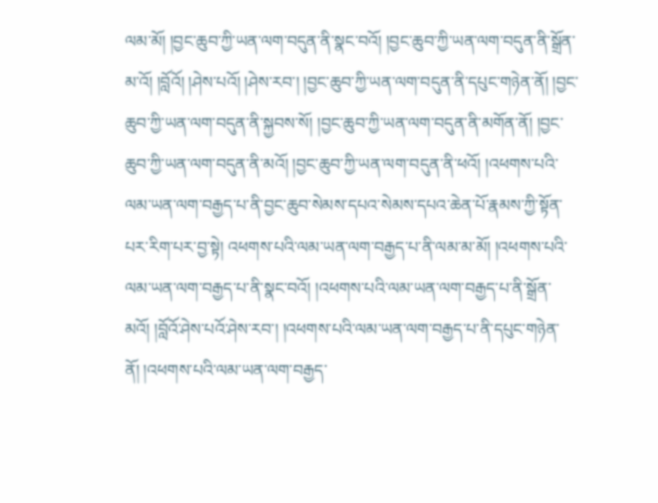ལམ་མོ། །བྱང་ཆུབ་ཀྱི་ཡན་ལག་བདུན་ནི་སྣང་བའོ། །བྱང་ཆུབ་ཀྱི་ཡན་ལག་བདུན་ནི་སྒྲོན་མ་འོ། །བློའོ། །ཤེས་པའོ། །ཤེས་རབ་། །བྱང་ཆུབ་ཀྱི་ཡན་ལག་བདུན་ནི་དཔུང་གཉེན་ནོ། །བྱང་ཆུབ་ཀྱི་ཡན་ལག་བདུན་ནི་སྐྱབས་སོ། །བྱང་ཆུབ་ཀྱི་ཡན་ལག་བདུན་ནི་མགོན་ནོ། །བྱང་ཆུབ་ཀྱི་ཡན་ལག་བདུན་ནི་མའོ། །བྱང་ཆུབ་ཀྱི་ཡན་ལག་བདུན་ནི་ཕའོ། །འཕགས་པའི་ལམ་ཡན་ལག་བརྒྱད་པ་ནི་བྱང་ཆུབ་སེམས་དཔའ་སེམས་དཔའ་ཆེན་པོ་རྣམས་ཀྱི་སྟོན་པར་རིག་པར་བྱ་སྟེ། འཕགས་པའི་ལམ་ཡན་ལག་བརྒྱད་པ་ནི་ལམ་མ་མོ། །འཕགས་པའི་ལམ་ཡན་ལག་བརྒྱད་པ་ནི་སྣང་བའོ། །འཕགས་པའི་ལམ་ཡན་ལག་བརྒྱད་པ་ནི་སྒྲོན་མའོ། །བློའོ་ཤེས་པའོ་ཤེས་རབ་། །འཕགས་པའི་ལམ་ཡན་ལག་བརྒྱད་པ་ནི་དཔུང་གཉེན་ནོ། །འཕགས་པའི་ལམ་ཡན་ལག་བརྒྱད་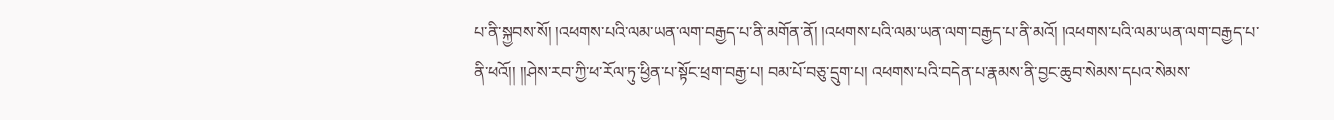པ་ནི་སྐྱབས་སོ། །འཕགས་པའི་ལམ་ཡན་ལག་བརྒྱད་པ་ནི་མགོན་ནོ། །འཕགས་པའི་ལམ་ཡན་ལག་བརྒྱད་པ་ནི་མའོ། །འཕགས་པའི་ལམ་ཡན་ལག་བརྒྱད་པ་ནི་ཕའོ།། །།ཤེས་རབ་ཀྱི་ཕ་རོལ་ཏུ་ཕྱིན་པ་སྟོང་ཕྲག་བརྒྱ་པ། བམ་པོ་བཅུ་དྲུག་པ། འཕགས་པའི་བདེན་པ་རྣམས་ནི་བྱང་ཆུབ་སེམས་དཔའ་སེམས་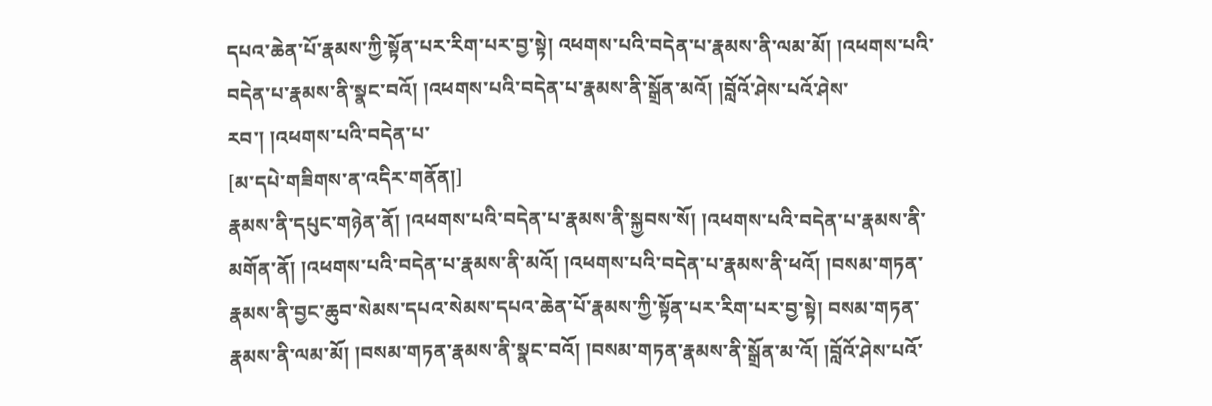དཔའ་ཆེན་པོ་རྣམས་ཀྱི་སྟོན་པར་རིག་པར་བྱ་སྟེ། འཕགས་པའི་བདེན་པ་རྣམས་ནི་ལམ་མོ། །འཕགས་པའི་བདེན་པ་རྣམས་ནི་སྣང་བའོ། །འཕགས་པའི་བདེན་པ་རྣམས་ནི་སྒྲོན་མའོ། །བློའོ་ཤེས་པའོ་ཤེས་རབ་། །འཕགས་པའི་བདེན་པ་
[མ་དཔེ་གཟིགས་ན་འདིར་གནོན།]
རྣམས་ནི་དཔུང་གཉེན་ནོ། །འཕགས་པའི་བདེན་པ་རྣམས་ནི་སྐྱབས་སོ། །འཕགས་པའི་བདེན་པ་རྣམས་ནི་མགོན་ནོ། །འཕགས་པའི་བདེན་པ་རྣམས་ནི་མའོ། །འཕགས་པའི་བདེན་པ་རྣམས་ནི་ཕའོ། །བསམ་གཏན་རྣམས་ནི་བྱང་ཆུབ་སེམས་དཔའ་སེམས་དཔའ་ཆེན་པོ་རྣམས་ཀྱི་སྟོན་པར་རིག་པར་བྱ་སྟེ། བསམ་གཏན་རྣམས་ནི་ལམ་མོ། །བསམ་གཏན་རྣམས་ནི་སྣང་བའོ། །བསམ་གཏན་རྣམས་ནི་སྒྲོན་མ་འོ། །བློའོ་ཤེས་པའོ་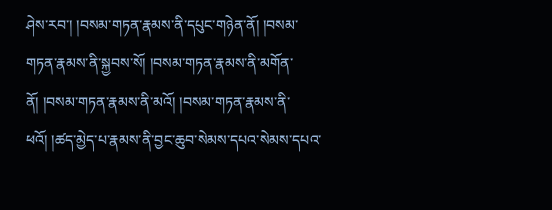ཤེས་རབ་། །བསམ་གཏན་རྣམས་ནི་དཔུང་གཉེན་ནོ། །བསམ་གཏན་རྣམས་ནི་སྐྱབས་སོ། །བསམ་གཏན་རྣམས་ནི་མགོན་ནོ། །བསམ་གཏན་རྣམས་ནི་མའོ། །བསམ་གཏན་རྣམས་ནི་ཕའོ། །ཚད་མྱེད་པ་རྣམས་ནི་བྱང་ཆུབ་སེམས་དཔའ་སེམས་དཔའ་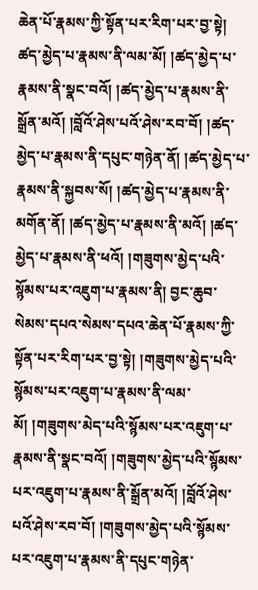ཆེན་པོ་རྣམས་ཀྱི་སྟོན་པར་རིག་པར་བྱ་སྟེ། ཚད་མྱེད་པ་རྣམས་ནི་ལམ་མོ། །ཚད་མྱེད་པ་རྣམས་ནི་སྣང་བའོ། །ཚད་མྱེད་པ་རྣམས་ནི་སྒྲོན་མའོ། །བློའོ་ཤེས་པའོ་ཤེས་རབ་བོ། །ཚད་མྱེད་པ་རྣམས་ནི་དཔུང་གཉེན་ནོ། །ཚད་མྱེད་པ་རྣམས་ནི་སྐྱབས་སོ། །ཚད་མྱེད་པ་རྣམས་ནི་མགོན་ནོ། །ཚད་མྱེད་པ་རྣམས་ནི་མའོ། །ཚད་མྱེད་པ་རྣམས་ནི་ཕའོ། །གཟུགས་མྱེད་པའི་སྙོམས་པར་འཇུག་པ་རྣམས་ནི། བྱང་ཆུབ་སེམས་དཔའ་སེམས་དཔའ་ཆེན་པོ་རྣམས་ཀྱི་སྟོན་པར་རིག་པར་བྱ་སྟེ། །གཟུགས་མྱེད་པའི་སྙོམས་པར་འཇུག་པ་རྣམས་ནི་ལམ་མོ། །གཟུགས་མེད་པའི་སྙོམས་པར་འཇུག་པ་རྣམས་ནི་སྣང་བའོ། །གཟུགས་མྱེད་པའི་སྙོམས་པར་འཇུག་པ་རྣམས་ནི་སྒྲོན་མའོ། །བློའོ་ཤེས་པའོ་ཤེས་རབ་བོ། །གཟུགས་མྱེད་པའི་སྙོམས་པར་འཇུག་པ་རྣམས་ནི་དཔུང་གཉེན་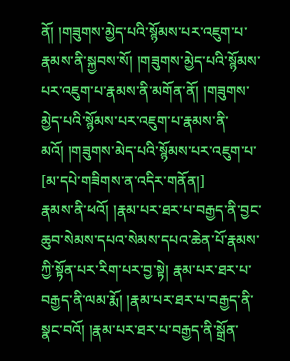ནོ། །གཟུགས་མྱེད་པའི་སྙོམས་པར་འཇུག་པ་རྣམས་ནི་སྐྱབས་སོ། །གཟུགས་མྱེད་པའི་སྙོམས་པར་འཇུག་པ་རྣམས་ནི་མགོན་ནོ། །གཟུགས་མྱེད་པའི་སྙོམས་པར་འཇུག་པ་རྣམས་ནི་མའོ། །གཟུགས་མེད་པའི་སྙོམས་པར་འཇུག་པ་
[མ་དཔེ་གཟིགས་ན་འདིར་གནོན།]
རྣམས་ནི་ཕའོ། །རྣམ་པར་ཐར་པ་བརྒྱད་ནི་བྱང་ཆུབ་སེམས་དཔའ་སེམས་དཔའ་ཆེན་པོ་རྣམས་ཀྱི་སྟོན་པར་རིག་པར་བྱ་སྟེ། རྣམ་པར་ཐར་པ་བརྒྱད་ནི་ལམ་རྨོ། །རྣམ་པར་ཐར་པ་བརྒྱད་ནི་སྣང་བའོ། །རྣམ་པར་ཐར་པ་བརྒྱད་ནི་སྒྲོན་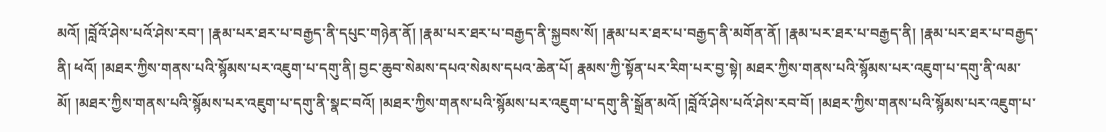མའོ། །བློའོ་ཤེས་པའོ་ཤེས་རབ་། །རྣམ་པར་ཐར་པ་བརྒྱད་ནི་དཔུང་གཉེན་ནོ། །རྣམ་པར་ཐར་པ་བརྒྱད་ནི་སྐྱབས་སོ། །རྣམ་པར་ཐར་པ་བརྒྱད་ནི་མགོན་ནོ། །རྣམ་པར་ཐར་པ་བརྒྱད་ནི། །རྣམ་པར་ཐར་པ་བརྒྱད་ནི། ཕའོ། །མཐར་ཀྱིས་གནས་པའི་སྙོམས་པར་འཇུག་པ་དགུ་ནི། བྱང་ཆུབ་སེམས་དཔའ་སེམས་དཔའ་ཆེན་པོ། རྣམས་ཀྱི་སྟོན་པར་རིག་པར་བྱ་སྟེ། མཐར་ཀྱིས་གནས་པའི་སྙོམས་པར་འཇུག་པ་དགུ་ནི་ལམ་མོ། །མཐར་ཀྱིས་གནས་པའི་སྙོམས་པར་འཇུག་པ་དགུ་ནི་སྣང་བའོ། །མཐར་ཀྱིས་གནས་པའི་སྙོམས་པར་འཇུག་པ་དགུ་ནི་སྒྲོན་མའོ། །བློའོ་ཤེས་པའོ་ཤེས་རབ་བོ། །མཐར་ཀྱིས་གནས་པའི་སྙོམས་པར་འཇུག་པ་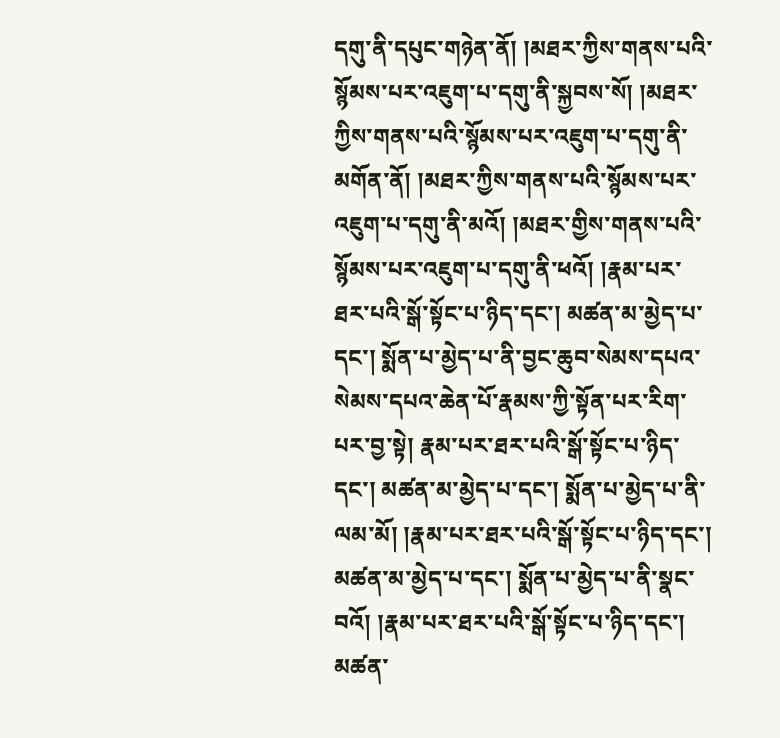དགུ་ནི་དཔུང་གཉེན་ནོ། །མཐར་ཀྱིས་གནས་པའི་སྙོམས་པར་འཇུག་པ་དགུ་ནི་སྐྱབས་སོ། །མཐར་ཀྱིས་གནས་པའི་སྙོམས་པར་འཇུག་པ་དགུ་ནི་མགོན་ནོ། །མཐར་ཀྱིས་གནས་པའི་སྙོམས་པར་འཇུག་པ་དགུ་ནི་མའོ། །མཐར་གྱིས་གནས་པའི་སྙོམས་པར་འཇུག་པ་དགུ་ནི་ཕའོ། །རྣམ་པར་ཐར་པའི་སྒོ་སྟོང་པ་ཉིད་དང་། མཚན་མ་མྱེད་པ་དང་། སྨོན་པ་མྱེད་པ་ནི་བྱང་ཆུབ་སེམས་དཔའ་སེམས་དཔའ་ཆེན་པོ་རྣམས་ཀྱི་སྟོན་པར་རིག་པར་བྱ་སྟེ། རྣམ་པར་ཐར་པའི་སྒོ་སྟོང་པ་ཉིད་དང་། མཚན་མ་མྱེད་པ་དང་། སྨོན་པ་མྱེད་པ་ནི་ལམ་མོ། །རྣམ་པར་ཐར་པའི་སྒོ་སྟོང་པ་ཉིད་དང་། མཚན་མ་མྱེད་པ་དང་། སྨོན་པ་མྱེད་པ་ནི་སྣང་བའོ། །རྣམ་པར་ཐར་པའི་སྒོ་སྟོང་པ་ཉིད་དང་། མཚན་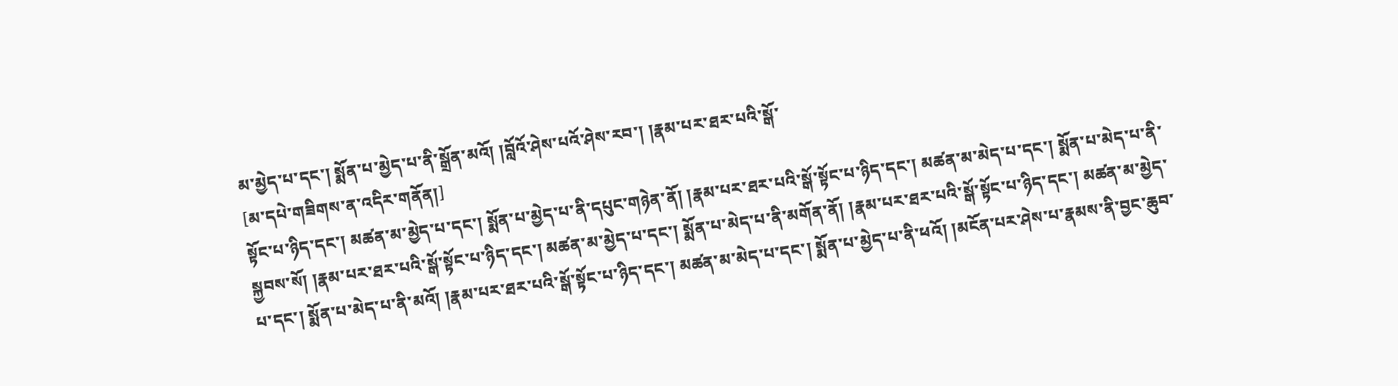མ་མྱེད་པ་དང་། སྨོན་པ་མྱེད་པ་ནི་སྒྲོན་མའོ། །བློའོ་ཤེས་པའོ་ཤེས་རབ་། །རྣམ་པར་ཐར་པའི་སྒོ་
[མ་དཔེ་གཟིགས་ན་འདིར་གནོན།]
སྟོང་པ་ཉིད་དང་། མཚན་མ་མྱེད་པ་དང་། སྨོན་པ་མྱེད་པ་ནི་དཔུང་གཉེན་ནོ། །རྣམ་པར་ཐར་པའི་སྒོ་སྟོང་པ་ཉིད་དང་། མཚན་མ་མེད་པ་དང་། སྨོན་པ་མེད་པ་ནི་སྐྱབས་སོ། །རྣམ་པར་ཐར་པའི་སྒོ་སྟོང་པ་ཉིད་དང་། མཚན་མ་མྱེད་པ་དང་། སྨོན་པ་མེད་པ་ནི་མགོན་ནོ། །རྣམ་པར་ཐར་པའི་སྒོ་སྟོང་པ་ཉིད་དང་། མཚན་མ་མྱེད་པ་དང་། སྨོན་པ་མེད་པ་ནི་མའོ། །རྣམ་པར་ཐར་པའི་སྒོ་སྟོང་པ་ཉིད་དང་། མཚན་མ་མེད་པ་དང་། སྨོན་པ་མྱེད་པ་ནི་ཕའོ། །མངོན་པར་ཤེས་པ་རྣམས་ནི་བྱང་ཆུབ་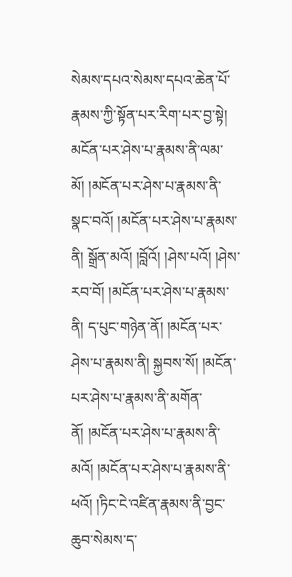སེམས་དཔའ་སེམས་དཔའ་ཆེན་པོ་རྣམས་ཀྱི་སྟོན་པར་རིག་པར་བྱ་སྟེ། མངོན་པར་ཤེས་པ་རྣམས་ནི་ལམ་མོ། །མངོན་པར་ཤེས་པ་རྣམས་ནི་སྣང་བའོ། །མངོན་པར་ཤེས་པ་རྣམས་ནི། སྒྲོན་མའོ། །བློའོ། །ཤེས་པའོ། །ཤེས་རབ་བོ། །མངོན་པར་ཤེས་པ་རྣམས་ནི། ད་པུང་གཉེན་ནོ། །མངོན་པར་ཤེས་པ་རྣམས་ནི། སྐྱབས་སོ། །མངོན་པར་ཤེས་པ་རྣམས་ནི་མགོན་ནོ། །མངོན་པར་ཤེས་པ་རྣམས་ནི་མའོ། །མངོན་པར་ཤེས་པ་རྣམས་ནི་ཕའོ། །ཏིང་ངེ་འཛིན་རྣམས་ནི་བྱང་ཆུབ་སེམས་ད་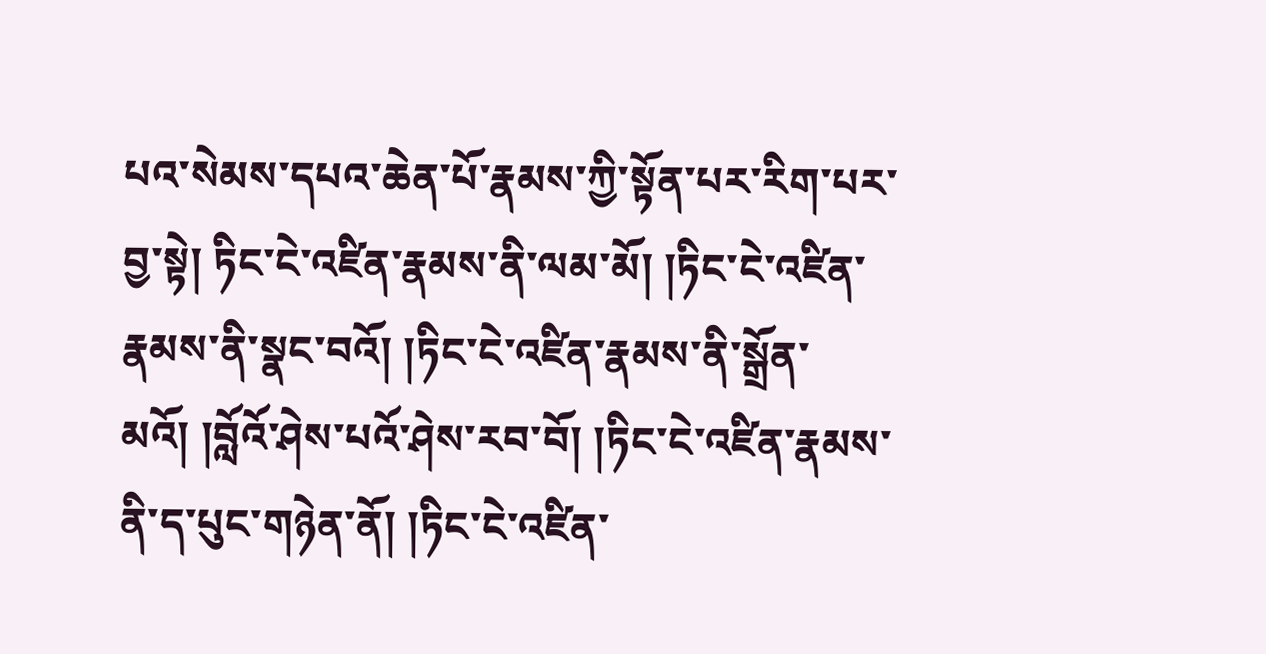པའ་སེམས་དཔའ་ཆེན་པོ་རྣམས་ཀྱི་སྟོན་པར་རིག་པར་བྱ་སྟེ། ཏིང་ངེ་འཛིན་རྣམས་ནི་ལམ་མོ། །ཏིང་ངེ་འཛིན་རྣམས་ནི་སྣང་བའོ། །ཏིང་ངེ་འཛིན་རྣམས་ནི་སྒྲོན་མའོ། །བློའོ་ཤེས་པའོ་ཤེས་རབ་བོ། །ཏིང་ངེ་འཛིན་རྣམས་ནི་ད་པུང་གཉེན་ནོ། །ཏིང་ངེ་འཛིན་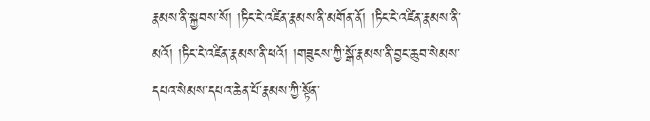རྣམས་ནི་སྐྱབས་སོ། །ཏིང་ངེ་འཛིན་རྣམས་ནི་མགོན་ནོ། །ཏིང་ངེ་འཛིན་རྣམས་ནི་མའོ། །ཏིང་ངེ་འཛིན་རྣམས་ནི་ཕའོ། །གཟུངས་ཀྱི་སྒོ་རྣམས་ནི་བྱང་ཆུབ་སེམས་དཔའ་སེམས་དཔའ་ཆེན་པོ་རྣམས་ཀྱི་སྟོན་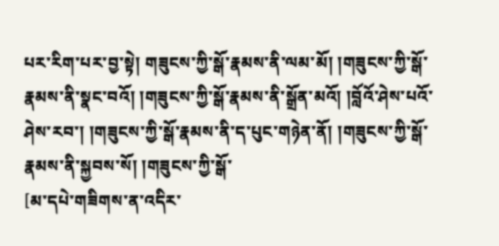པར་རིག་པར་བྱ་སྟེ། གཟུངས་ཀྱི་སྒོ་རྣམས་ནི་ལམ་མོ། །གཟུངས་ཀྱི་སྒོ་རྣམས་ནི་སྣང་བའོ། །གཟུངས་ཀྱི་སྒོ་རྣམས་ནི་སྒྲོན་མའོ། །བློའོ་ཤེས་པའོ་ཤེས་རབ་། །གཟུངས་ཀྱི་སྒོ་རྣམས་ནི་ད་པུང་གཉེན་ནོ། །གཟུངས་ཀྱི་སྒོ་རྣམས་ནི་སྐྱབས་སོ། །གཟུངས་ཀྱི་སྒོ་
[མ་དཔེ་གཟིགས་ན་འདིར་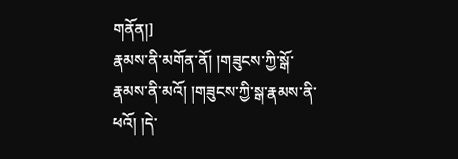གནོན།]
རྣམས་ནི་མགོན་ནོ། །གཟུངས་ཀྱི་སྒོ་རྣམས་ནི་མའོ། །གཟུངས་ཀྱི་སྒ་རྣམས་ནི་ཕའོ། །དེ་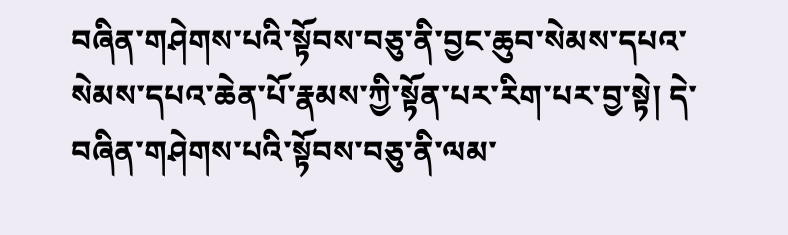བཞིན་གཤེགས་པའི་སྟོབས་བཅུ་ནི་བྱང་ཆུབ་སེམས་དཔའ་སེམས་དཔའ་ཆེན་པོ་རྣམས་ཀྱི་སྟོན་པར་རིག་པར་བྱ་སྟེ། དེ་བཞིན་གཤེགས་པའི་སྟོབས་བཅུ་ནི་ལམ་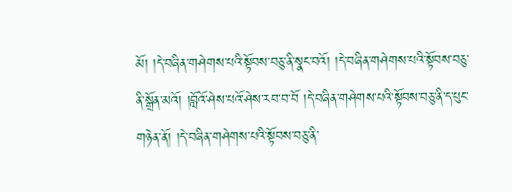མོ། །དེ་བཞིན་གཤེགས་པའི་སྟོབས་བཅུ་ནི་སྣང་བའོ། །དེ་བཞིན་གཤེགས་པའི་སྟོབས་བཅུ་ནི་སྒྲོན་མའོ། །བློའོ་ཤེས་པའོ་ཤེས་རབ་བ་བོ །དེ་བཞིན་གཤེགས་པའི་སྟོབས་བཅུ་ནི་ད་པུང་གཉེན་ནོ། །དེ་བཞིན་གཤེགས་པའི་སྟོབས་བཅུ་ནི་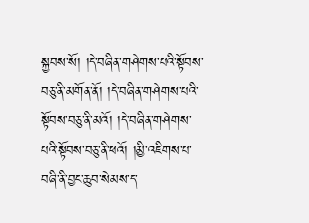སྐྱབས་སོ། །དེ་བཞིན་གཤེགས་པའི་སྟོབས་བཅུ་ནི་མགོན་ནོ། །དེ་བཞིན་གཤེགས་པའི་སྟོབས་བཅུ་ནི་མའོ། །དེ་བཞིན་གཤེགས་པའི་སྟོབས་བཅུ་ནི་ཕའོ། །མྱི་འཇིགས་པ་བཞི་ནི་བྱང་ཆུབ་སེམས་ད་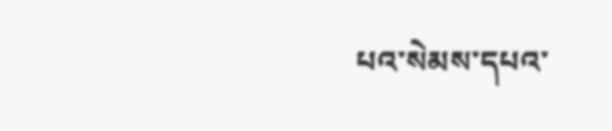པའ་སེམས་དཔའ་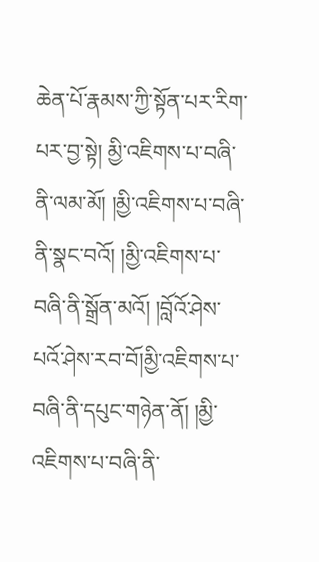ཆེན་པོ་རྣམས་ཀྱི་སྟོན་པར་རིག་པར་བྱ་སྟེ། མྱི་འཇིགས་པ་བཞི་ནི་ལམ་མོ། །མྱི་འཇིགས་པ་བཞི་ནི་སྣང་བའོ། །མྱི་འཇིགས་པ་བཞི་ནི་སྒྲོན་མའོ། །བློའོ་ཤེས་པའོ་ཤེས་རབ་བོ།མྱི་འཇིགས་པ་བཞི་ནི་དཔུང་གཉེན་ནོ། །མྱི་འཇིགས་པ་བཞི་ནི་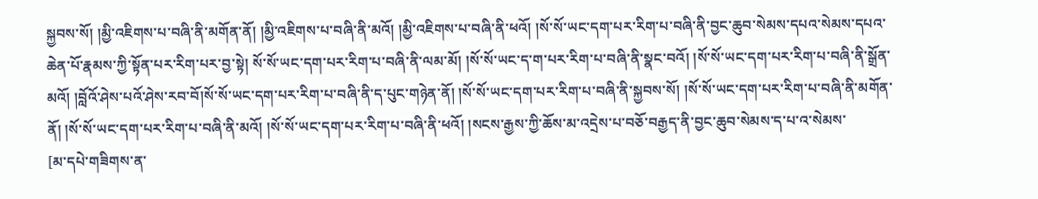སྐྱབས་སོ། །མྱི་འཇིགས་པ་བཞི་ནི་མགོན་ནོ། །མྱི་འཇིགས་པ་བཞི་ནི་མའོ། །མྱི་འཇིགས་པ་བཞི་ནི་ཕའོ། །སོ་སོ་ཡང་དག་པར་རིག་པ་བཞི་ནི་བྱང་ཆུབ་སེམས་དཔའ་སེམས་དཔའ་ཆེན་པོ་རྣམས་ཀྱི་སྟོན་པར་རིག་པར་བྱ་སྟེ། སོ་སོ་ཡང་དག་པར་རིག་པ་བཞི་ནི་ལམ་མོ། །སོ་སོ་ཡང་ད་ག་པར་རིག་པ་བཞི་ནི་སྣང་བའོ། །སོ་སོ་ཡང་དག་པར་རིག་པ་བཞི་ནི་སྒྲོན་མའོ། །བློའོ་ཤེས་པའོ་ཤེས་རབ་བོ།སོ་སོ་ཡང་དག་པར་རིག་པ་བཞི་ནི་ད་པུང་གཉེན་ནོ། །སོ་སོ་ཡང་དག་པར་རིག་པ་བཞི་ནི་སྐྱབས་སོ། །སོ་སོ་ཡང་དག་པར་རིག་པ་བཞི་ནི་མགོན་ནོ། །སོ་སོ་ཡང་དག་པར་རིག་པ་བཞི་ནི་མའོ། །སོ་སོ་ཡང་དག་པར་རིག་པ་བཞི་ནི་ཕའོ། །སངས་རྒྱས་ཀྱི་ཆོས་མ་འདྲེས་པ་བཅོ་བརྒྱད་ནི་བྱང་ཆུབ་སེམས་ད་པ་འ་སེམས་
[མ་དཔེ་གཟིགས་ན་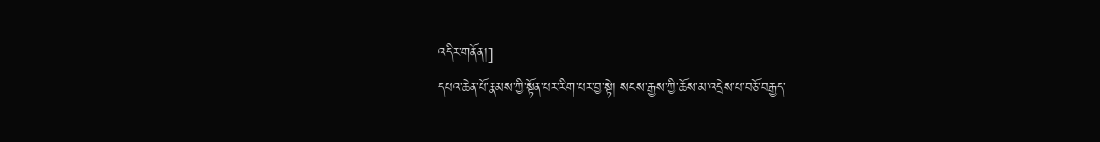འདིར་གནོན།]
དཔའ་ཆེན་པོ་རྣམས་ཀྱི་སྟོན་པར་རིག་པར་བྱ་སྟེ། སངས་རྒྱས་ཀྱི་ཆོས་མ་འདྲེས་པ་བཅོ་བརྒྱད་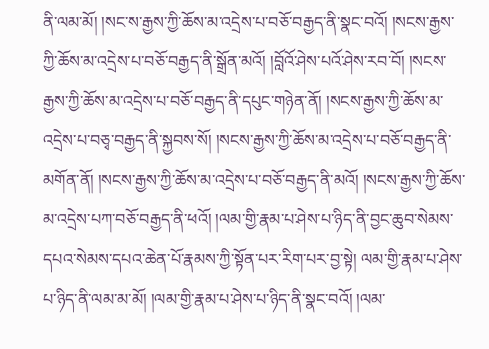ནི་ལམ་མོ། །སང་ས་རྒྱས་ཀྱི་ཆོས་མ་འདྲེས་པ་བཅོ་བརྒྱད་ནི་སྣང་བའོ། །སངས་རྒྱས་ཀྱི་ཆོས་མ་འདྲེས་པ་བཅོ་བརྒྱད་ནི་སྒྲོན་མའོ། །བློའོ་ཤེས་པའོ་ཤེས་རབ་བོ། །སངས་རྒྱས་ཀྱི་ཆོས་མ་འདྲེས་པ་བཅོ་བརྒྱད་ནི་དཔུང་གཉེན་ནོ། །སངས་རྒྱས་ཀྱི་ཆོས་མ་འདྲེས་པ་བཅྭ་བརྒྱད་ནི་སྐྱབས་སོ། །སངས་རྒྱས་ཀྱི་ཆོས་མ་འདྲེས་པ་བཅོ་བརྒྱད་ནི་མགོན་ནོ། །སངས་རྒྱས་ཀྱི་ཆོས་མ་འདྲེས་པ་བཅོ་བརྒྱད་ནི་མའོ། །སངས་རྒྱས་ཀྱི་ཆོས་མ་འདྲེས་པཀ་བཅོ་བརྒྱད་ནི་ཕའོ། །ལམ་གྱི་རྣམ་པ་ཤེས་པ་ཉིད་ནི་བྱང་ཆུབ་སེམས་དཔའ་སེམས་དཔའ་ཆེན་པོ་རྣམས་ཀྱི་སྟོན་པར་རིག་པར་བྱ་སྟེ། ལམ་གྱི་རྣམ་པ་ཤེས་པ་ཉིད་ནི་ལམ་མ་མོ། །ལམ་གྱི་རྣམ་པ་ཤེས་པ་ཉིད་ནི་སྣང་བའོ། །ལམ་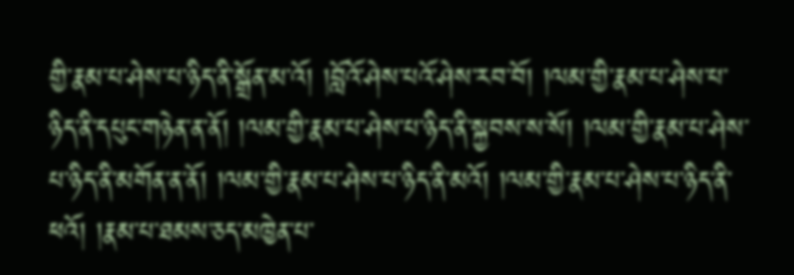གྱི་རྣམ་པ་ཤེས་པ་ཉིད་ནི་སྒྲོན་མ་འོ། །བློའོ་ཤེས་པའོ་ཤེས་རབ་བོ། །ལམ་གྱི་རྣམ་པ་ཤེས་པ་ཉིད་ནི་དཔུང་གཉེན་ན་ནོ། །ལམ་གྱི་རྣམ་པ་ཤེས་པ་ཉིད་ནི་སྐྱབས་ས་སོ། །ལམ་གྱི་རྣམ་པ་ཤེས་པ་ཉིད་ནི་མགོན་ན་ནོ། །ལམ་གྱི་རྣམ་པ་ཤེས་པ་ཉིད་ནི་མའོ། །ལམ་གྱི་རྣམ་པ་ཤེས་པ་ཉིད་ནི་ཕའོ། །རྣམ་པ་ཐམས་ཅད་མཁྱེན་པ་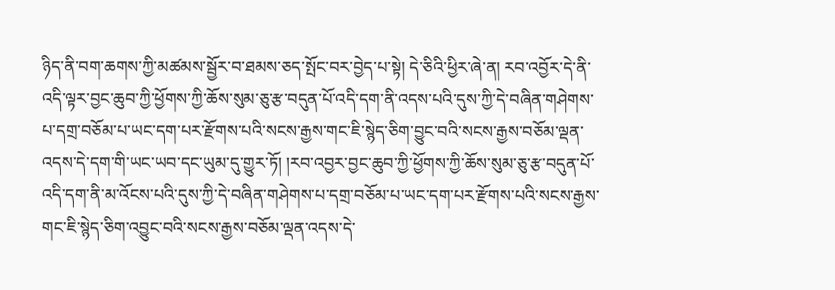ཉིད་ནི་བག་ཆགས་ཀྱི་མཚམས་སྦྱོར་བ་ཐམས་ཅད་སྤོང་བར་བྱེད་པ་སྟེ། དེ་ཅིའི་ཕྱིར་ཞེ་ན། རབ་འབྱོར་དེ་ནི་འདི་ལྟར་བྱང་ཆུབ་ཀྱི་ཕྱོགས་ཀྱི་ཆོས་སུམ་ཅུ་རྩ་བདུན་པོ་འདི་དག་ནི་འདས་པའི་དུས་ཀྱི་དེ་བཞིན་གཤེགས་པ་དགྲ་བཅོམ་པ་ཡང་དག་པར་རྫོགས་པའི་སངས་རྒྱས་གང་ཇི་སྙེད་ཅིག་བྱུང་བའི་སངས་རྒྱས་བཅོམ་ལྡན་འདས་དེ་དག་གི་ཡང་ཡབ་དང་ཡུམ་དུ་གྱུར་ཏོ། །རབ་འབྱར་བྱང་ཆུབ་ཀྱི་ཕྱོགས་ཀྱི་ཆོས་སུམ་ཅུ་རྩ་བདུན་པོ་འདི་དག་ནི་མ་འོངས་པའི་དུས་ཀྱི་དེ་བཞིན་གཤེགས་པ་དགྲ་བཅོམ་པ་ཡང་དག་པར་རྫོགས་པའི་སངས་རྒྱས་གང་ཇི་སྙེད་ཅིག་འབྱུང་བའི་སངས་རྒྱས་བཅོམ་ལྡན་འདས་དེ་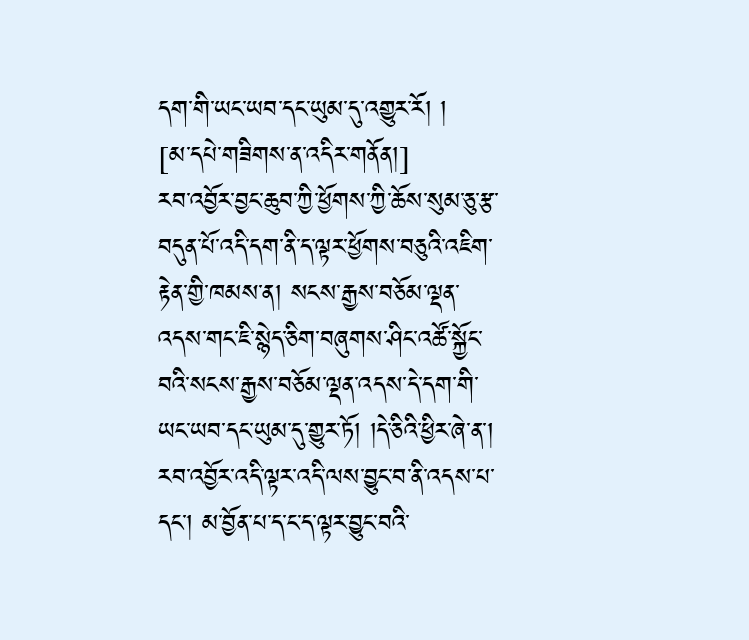དག་གི་ཡང་ཡབ་དང་ཡུམ་དུ་འགྱུར་རོ། །
[མ་དཔེ་གཟིགས་ན་འདིར་གནོན།]
རབ་འབྱོར་བྱང་ཆུབ་ཀྱི་ཕྱོགས་ཀྱི་ཆོས་སུམ་ཅུ་རྩ་བདུན་པོ་འདི་དག་ནི་ད་ལྟར་ཕྱོགས་བཅུའི་འཇིག་རྟེན་གྱི་ཁམས་ན། སངས་རྒྱས་བཅོམ་ལྡན་འདས་གང་ཇི་སྙེད་ཅིག་བཞུགས་ཤིང་འཚོ་སྐྱོང་བའི་སངས་རྒྱས་བཅོམ་ལྡན་འདས་དེ་དག་གི་ཡང་ཡབ་དང་ཡུམ་དུ་གྱུར་ཏོ། །དེ་ཅིའི་ཕྱིར་ཞེ་ན་། རབ་འབྱོར་འདི་ལྟར་འདི་ལས་བྱུང་བ་ནི་འདས་པ་དང་། མ་བྱོན་པ་ད་ང་ད་ལྟར་བྱུང་བའི་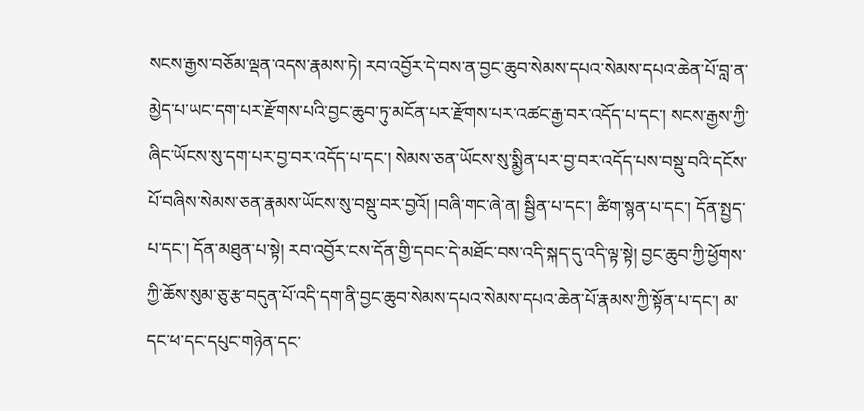སངས་རྒྱས་བཅོམ་ལྡན་འདས་རྣམས་ཏེ། རབ་འབྱོར་དེ་བས་ན་བྱང་ཆུབ་སེམས་དཔའ་སེམས་དཔའ་ཆེན་པོ་བླ་ན་མྱེད་པ་ཡང་དག་པར་རྫོགས་པའི་བྱང་ཆུབ་ཏུ་མངོན་པར་རྫོགས་པར་འཚང་རྒྱ་བར་འདོད་པ་དང་། སངས་རྒྱས་ཀྱི་ཞིང་ཡོངས་སུ་དག་པར་བྱ་བར་འདོད་པ་དང་། སེམས་ཅན་ཡོངས་སུ་སྨྱིན་པར་བྱ་བར་འདོད་པས་བསྡུ་བའི་དངོས་པོ་བཞིས་སེམས་ཅན་རྣམས་ཡོངས་སུ་བསྡུ་བར་བྱའོ། །བཞི་གང་ཞེ་ན། སྦྱིན་པ་དང་། ཚིག་སྙན་པ་དང་། དོན་སྤྱད་པ་དང་། དོན་མཐུན་པ་སྟེ། རབ་འབྱོར་ངས་དོན་གྱི་དབང་དེ་མཐོང་བས་འདི་སྐད་དུ་འདི་ལྟ་སྟེ། བྱང་ཆུབ་ཀྱི་ཕྱོགས་ཀྱི་ཆོས་སུམ་ཅུ་རྩ་བདུན་པོ་འདི་དག་ནི་བྱང་ཆུབ་སེམས་དཔའ་སེམས་དཔའ་ཆེན་པོ་རྣམས་ཀྱི་སྟོན་པ་དང་། མ་དང་ཕ་དང་དཔུང་གཉེན་དང་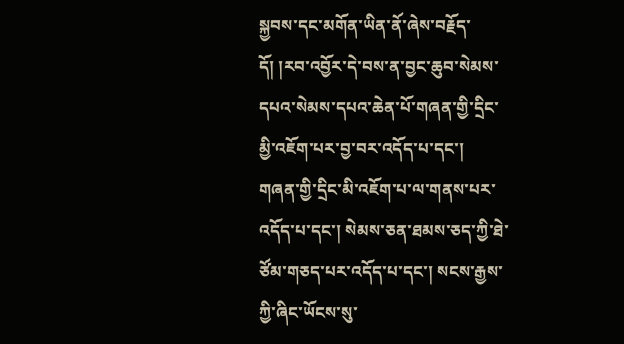སྐྱབས་དང་མགོན་ཡིན་ནོ་ཞེས་བརྗོད་དོ། །རབ་འབྱོར་དེ་བས་ན་བྱང་ཆུབ་སེམས་དཔའ་སེམས་དཔའ་ཆེན་པོ་གཞན་གྱི་དྲིང་མྱི་འཇོག་པར་བྱ་བར་འདོད་པ་དང་། གཞན་གྱི་དྲིང་མི་འཇོག་པ་ལ་གནས་པར་འདོད་པ་དང་། སེམས་ཅན་ཐམས་ཅད་ཀྱི་ཐེ་ཙོམ་གཅད་པར་འདོད་པ་དང་། སངས་རྒྱས་ཀྱི་ཞིང་ཡོངས་སུ་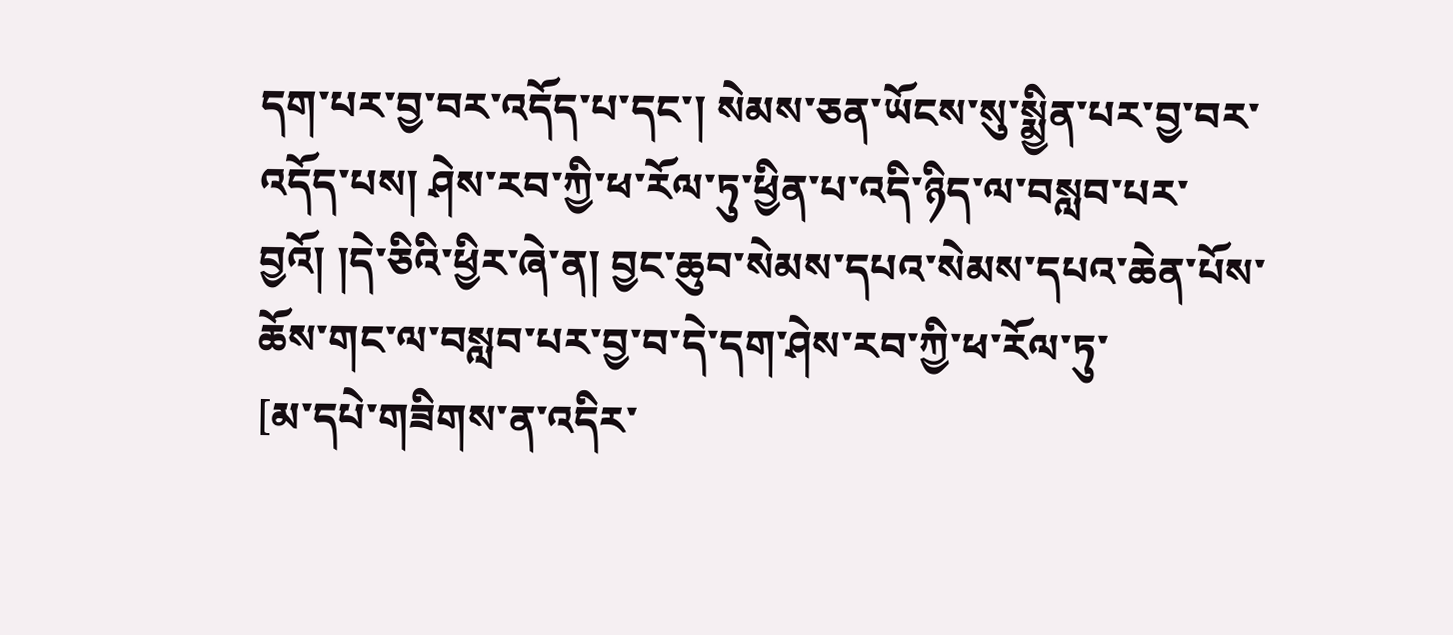དག་པར་བྱ་བར་འདོད་པ་དང་། སེམས་ཅན་ཡོངས་སུ་སྨྱིན་པར་བྱ་བར་འདོད་པས། ཤེས་རབ་ཀྱི་ཕ་རོལ་ཏུ་ཕྱིན་པ་འདི་ཉིད་ལ་བསླབ་པར་བྱའོ། །དེ་ཅིའི་ཕྱིར་ཞེ་ན། བྱང་ཆུབ་སེམས་དཔའ་སེམས་དཔའ་ཆེན་པོས་ཆོས་གང་ལ་བསླབ་པར་བྱ་བ་དེ་དག་ཤེས་རབ་ཀྱི་ཕ་རོལ་ཏུ་
[མ་དཔེ་གཟིགས་ན་འདིར་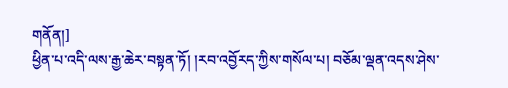གནོན།]
ཕྱིན་པ་འདི་ལས་རྒྱ་ཆེར་བསྟན་ཏོ། །རབ་འབྱོརད་ཀྱིས་གསོལ་པ། བཅོམ་ལྡན་འདས་ཤེས་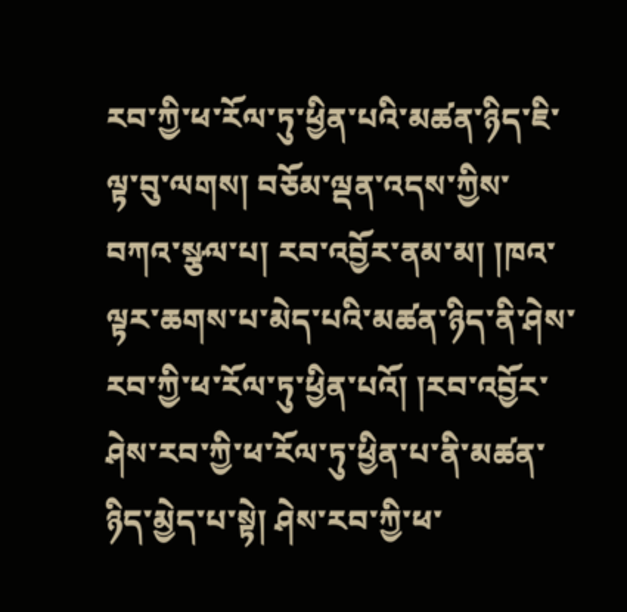རབ་ཀྱི་ཕ་རོལ་ཏུ་ཕྱིན་པའི་མཚན་ཉིད་ཇི་ལྟ་བུ་ལགས། བཅོམ་ལྡན་འདས་ཀྱིས་བཀའ་སྩལ་པ། རབ་འབྱོར་ནམ་མ། །ཁའ་ལྟར་ཆགས་པ་མེད་པའི་མཚན་ཉིད་ནི་ཤེས་རབ་ཀྱི་ཕ་རོལ་ཏུ་ཕྱིན་པའོ། །རབ་འབྱོར་ཤེས་རབ་ཀྱི་ཕ་རོལ་ཏུ་ཕྱིན་པ་ནི་མཚན་ཉིད་མྱེད་པ་སྟེ། ཤེས་རབ་ཀྱི་ཕ་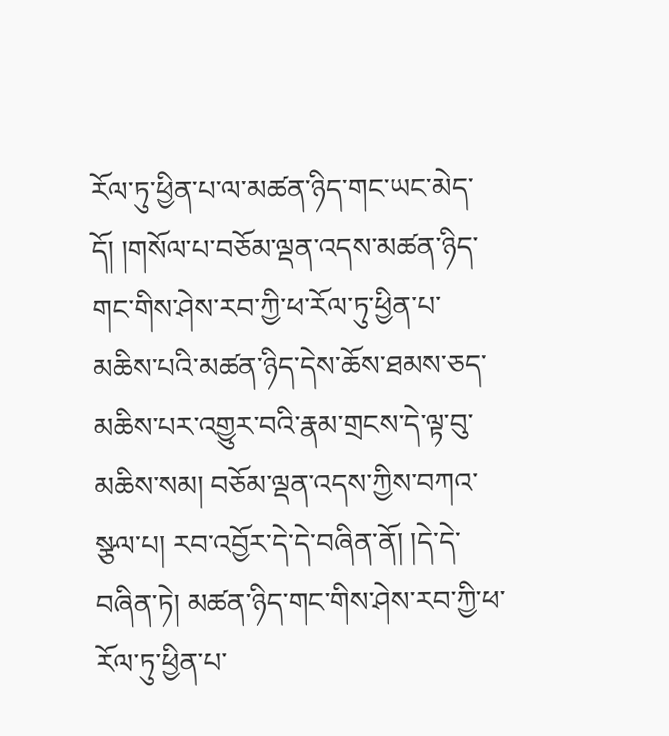རོལ་ཏུ་ཕྱིན་པ་ལ་མཚན་ཉིད་གང་ཡང་མེད་དོ། །གསོལ་པ་བཅོམ་ལྡན་འདས་མཚན་ཉིད་གང་གིས་ཤེས་རབ་ཀྱི་ཕ་རོལ་ཏུ་ཕྱིན་པ་མཆིས་པའི་མཚན་ཉིད་དེས་ཆོས་ཐམས་ཅད་མཆིས་པར་འགྱུར་བའི་རྣམ་གྲངས་དེ་ལྟ་བུ་མཆིས་སམ། བཅོམ་ལྡན་འདས་ཀྱིས་བཀའ་སྩལ་པ། རབ་འབྱོར་དེ་དེ་བཞིན་ནོ། །དེ་དེ་བཞིན་ཏེ། མཚན་ཉིད་གང་གིས་ཤེས་རབ་ཀྱི་ཕ་རོལ་ཏུ་ཕྱིན་པ་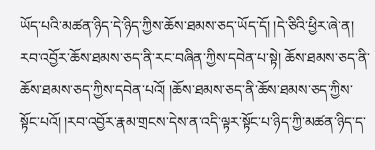ཡོད་པའི་མཚན་ཉིད་དེ་ཉིད་ཀྱིས་ཆོས་ཐམས་ཅད་ཡོད་དོ། །དེ་ཅིའི་ཕྱིར་ཞེ་ན། རབ་འབྱོར་ཆོས་ཐམས་ཅད་ནི་རང་བཞིན་ཀྱིས་དབེན་པ་སྟེ། ཆོས་ཐམས་ཅད་ནི་ཆོས་ཐམས་ཅད་ཀྱིས་དབེན་པའོ། །ཆོས་ཐམས་ཅད་ནི་ཆོས་ཐམས་ཅད་ཀྱིས་སྟོང་པའོ། །རབ་འབྱོར་རྣམ་གྲངས་དེས་ན་འདི་ལྟར་སྟོང་པ་ཉིད་ཀྱི་མཚན་ཉིད་ད་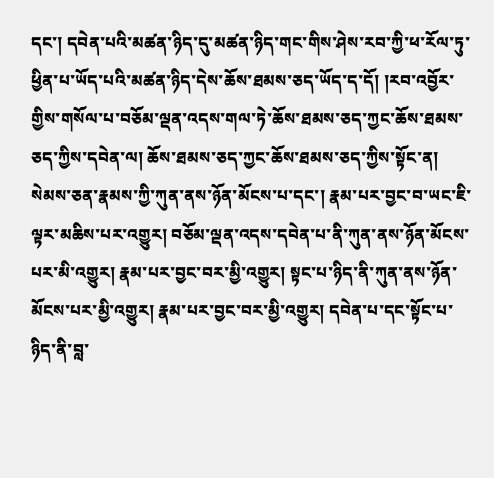དང་། དབེན་པའི་མཚན་ཉིད་དུ་མཚན་ཉིད་གང་གིས་ཤེས་རབ་ཀྱི་ཕ་རོལ་ཏུ་ཕྱིན་པ་ཡོད་པའི་མཚན་ཉིད་དེས་ཆོས་ཐམས་ཅད་ཡོད་ད་དོ། །རབ་འབྱོར་གྱིས་གསོལ་པ་བཅོམ་ལྡན་འདས་གལ་ཏེ་ཆོས་ཐམས་ཅད་ཀྱང་ཆོས་ཐམས་ཅད་ཀྱིས་དབེན་ལ། ཆོས་ཐམས་ཅད་ཀྱང་ཆོས་ཐམས་ཅད་ཀྱིས་སྟོང་ན། སེམས་ཅན་རྣམས་ཀྱི་ཀུན་ནས་ཉོན་མོངས་པ་དང་། རྣམ་པར་བྱང་བ་ཡང་ཇི་ལྟར་མཆིས་པར་འགྱུར། བཅོམ་ལྡན་འདས་དབེན་པ་ནི་ཀུན་ནས་ཉོན་མོངས་པར་མི་འགྱུར། རྣམ་པར་བྱང་བར་མྱི་འགྱུར། སྟང་པ་ཉིད་ནི་ཀུན་ནས་ཉོན་མོངས་པར་མྱི་འགྱུར། རྣམ་པར་བྱང་བར་མྱི་འགྱུར། དབེན་པ་དང་སྟོང་པ་ཉིད་ནི་བླ་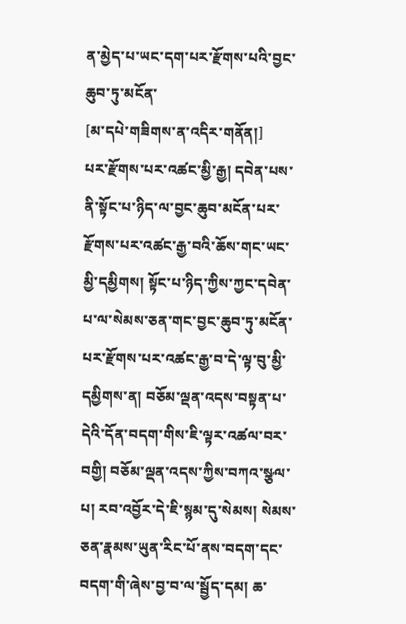ན་མྱེད་པ་ཡང་དག་པར་རྫོགས་པའི་བྱང་ཆུབ་ཏུ་མངོན་
[མ་དཔེ་གཟིགས་ན་འདིར་གནོན།]
པར་རྫོགས་པར་འཚང་མྱི་རྒྱ། དབེན་པས་ནི་སྟོང་པ་ཉིད་ལ་བྱང་ཆུབ་མངོན་པར་རྫོགས་པར་འཚང་རྒྱ་བའི་ཆོས་གང་ཡང་མྱི་དམྱིགས། སྟོང་པ་ཉིད་ཀྱིས་ཀྱང་དབེན་པ་ལ་སེམས་ཅན་གང་བྱང་ཆུབ་ཏུ་མངོན་པར་རྫོགས་པར་འཚང་རྒྱ་བ་དེ་ལྟ་བུ་མྱི་དམྱིགས་ན། བཅོམ་ལྡན་འདས་བསྟན་པ་དེའི་དོན་བདག་གིས་ཇི་ལྟར་འཚལ་བར་བགྱི། བཅོམ་ལྡན་འདས་ཀྱིས་བཀའ་སྩལ་པ། རབ་འབྱོར་དེ་ཇི་སྙམ་དུ་སེམས། སེམས་ཅན་རྣམས་ཡུན་རིང་པོ་ནས་བདག་དང་བདག་གི་ཞེས་བྱ་བ་ལ་སྦྱོད་དམ། ཆ་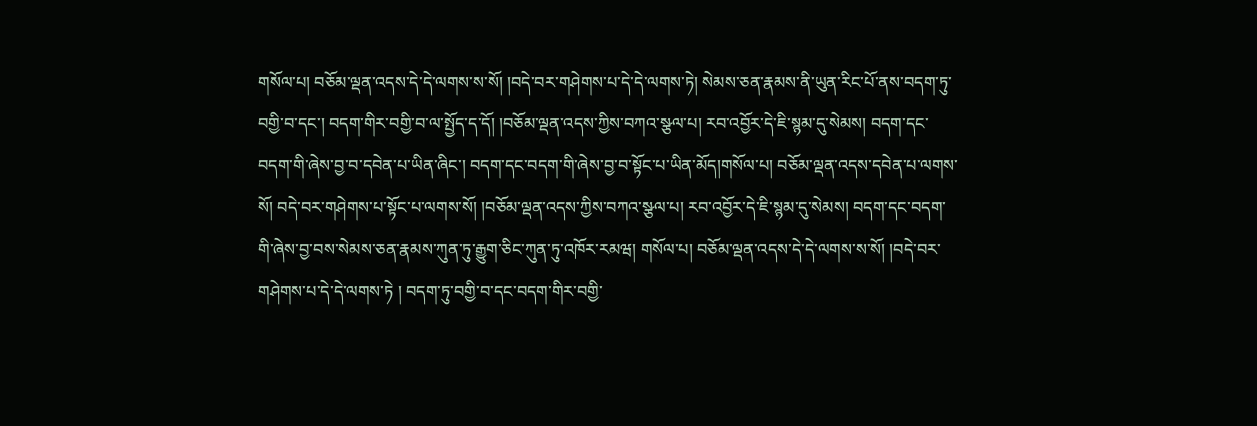གསོལ་པ། བཅོམ་ལྡན་འདས་དེ་དེ་ལགས་ས་སོ། །བདེ་བར་གཤེགས་པ་དེ་དེ་ལགས་ཏེ། སེམས་ཅན་རྣམས་ནི་ཡུན་རིང་པོ་ནས་བདག་ཏུ་བགྱི་བ་དང་། བདག་གིར་བགྱི་བ་ལ་སྤྱོད་ད་དོ། །བཅོམ་ལྡན་འདས་ཀྱིས་བཀའ་སྩལ་པ། རབ་འབྱོར་དེ་ཇི་སྙམ་དུ་སེམས། བདག་དང་བདག་གི་ཞེས་བྱ་བ་དབེན་པ་ཡིན་ཞིང་། བདག་དང་བདག་གི་ཞེས་བྱ་བ་སྟོང་པ་ཡིན་མོད།གསོལ་པ། བཅོམ་ལྡན་འདས་དབེན་པ་ལགས་སོ། བདེ་བར་གཤེགས་པ་སྟོང་པ་ལགས་སོ། །བཅོམ་ལྡན་འདས་ཀྱིས་བཀའ་སྩལ་པ། རབ་འབྱོར་དེ་ཇི་སྙམ་དུ་སེམས། བདག་དང་བདག་གི་ཞེས་བྱ་བས་སེམས་ཅན་རྣམས་ཀུན་ཏུ་རྒྱུག་ཅིང་ཀུན་ཏུ་འཁོར་རམཝ། གསོལ་པ། བཅོམ་ལྡན་འདས་དེ་དེ་ལགས་ས་སོ། །བདེ་བར་གཤེགས་པ་དེ་དེ་ལགས་ཏེ ། བདག་ཏུ་བགྱི་བ་དང་བདག་གིར་བགྱི་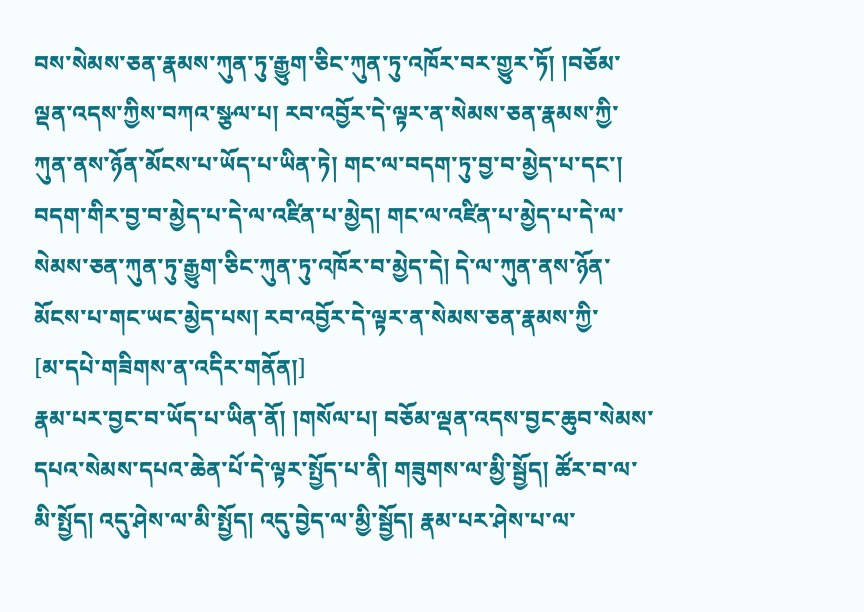བས་སེམས་ཅན་རྣམས་ཀུན་ཏུ་རྒྱུག་ཅིང་ཀུན་ཏུ་འཁོར་བར་གྱུར་ཏོ། །བཅོམ་ལྡན་འདས་ཀྱིས་བཀའ་སྩལ་པ། རབ་འབྱོར་དེ་ལྟར་ན་སེམས་ཅན་རྣམས་ཀྱི་ཀུན་ནས་ཉོན་མོངས་པ་ཡོད་པ་ཡིན་ཏེ། གང་ལ་བདག་ཏུ་བྱ་བ་མྱེད་པ་དང་། བདག་གིར་བྱ་བ་མྱེད་པ་དེ་ལ་འཛིན་པ་མྱེད། གང་ལ་འཛིན་པ་མྱེད་པ་དེ་ལ་སེམས་ཅན་ཀུན་ཏུ་རྒྱུག་ཅིང་ཀུན་ཏུ་འཁོར་བ་མྱེད་དེ། དེ་ལ་ཀུན་ནས་ཉོན་མོངས་པ་གང་ཡང་མྱེད་པས། རབ་འབྱོར་དེ་ལྟར་ན་སེམས་ཅན་རྣམས་ཀྱི་
[མ་དཔེ་གཟིགས་ན་འདིར་གནོན།]
རྣམ་པར་བྱང་བ་ཡོད་པ་ཡིན་ནོ། །གསོལ་པ། བཅོམ་ལྡན་འདས་བྱང་ཆུབ་སེམས་དཔའ་སེམས་དཔའ་ཆེན་པོ་དེ་ལྟར་སྤྱོད་པ་ནི། གཟུགས་ལ་མྱི་སྦྱོད། ཚོར་བ་ལ་མི་སྤྱོད། འདུ་ཤེས་ལ་མི་སྤྱོད། འདུ་བྱེད་ལ་མྱི་སྦྱོད། རྣམ་པར་ཤེས་པ་ལ་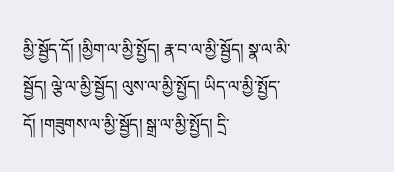མྱི་སྦྱོད་དོ། །མྱིག་ལ་མྱི་སྤྱོད། རྣ་བ་ལ་མྱི་སྦྱོད། སྣ་ལ་མི་སྦྱོད། ལྕེ་ལ་མྱི་སྦྱོད། ལུས་ལ་མྱི་སྤྱོད། ཡིད་ལ་མྱི་སྤྱོད་དོ། །གཟུགས་ལ་མྱི་སྦྱོད། སྒྲ་ལ་མྱི་སྤྱོད། དྲི་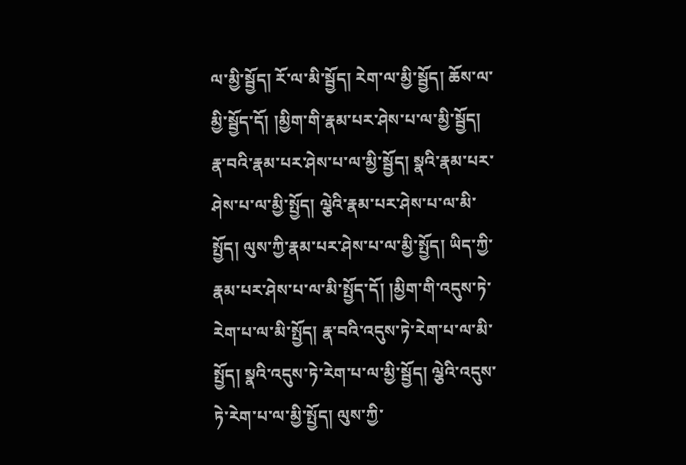ལ་མྱི་སྦྱོད། རོ་ལ་མི་སྦྱོད། རེག་ལ་མྱི་སྦྱོད། ཆོས་ལ་མྱི་སྦྱོད་དོ། །མྱིག་གི་རྣམ་པར་ཤེས་པ་ལ་མྱི་སྦྱོད། རྣ་བའི་རྣམ་པར་ཤེས་པ་ལ་མྱི་སྦྱོད། སྣའི་རྣམ་པར་ཤེས་པ་ལ་མྱི་སྤྱོད། ལྕེའི་རྣམ་པར་ཤེས་པ་ལ་མི་སྤྱོད། ལུས་ཀྱི་རྣམ་པར་ཤེས་པ་ལ་མྱི་སྤྱོད། ཡིད་ཀྱི་རྣམ་པར་ཤེས་པ་ལ་མི་སྤྱོད་དོ། །མྱིག་གི་འདུས་ཏེ་རེག་པ་ལ་མི་སྤྱོད། རྣ་བའི་འདུས་ཏེ་རེག་པ་ལ་མི་སྤྱོད། སྣའི་འདུས་ཏེ་རེག་པ་ལ་མྱི་སྦྱོད། ལྕེའི་འདུས་ཏེ་རེག་པ་ལ་མྱི་སྤྱོད། ལུས་ཀྱི་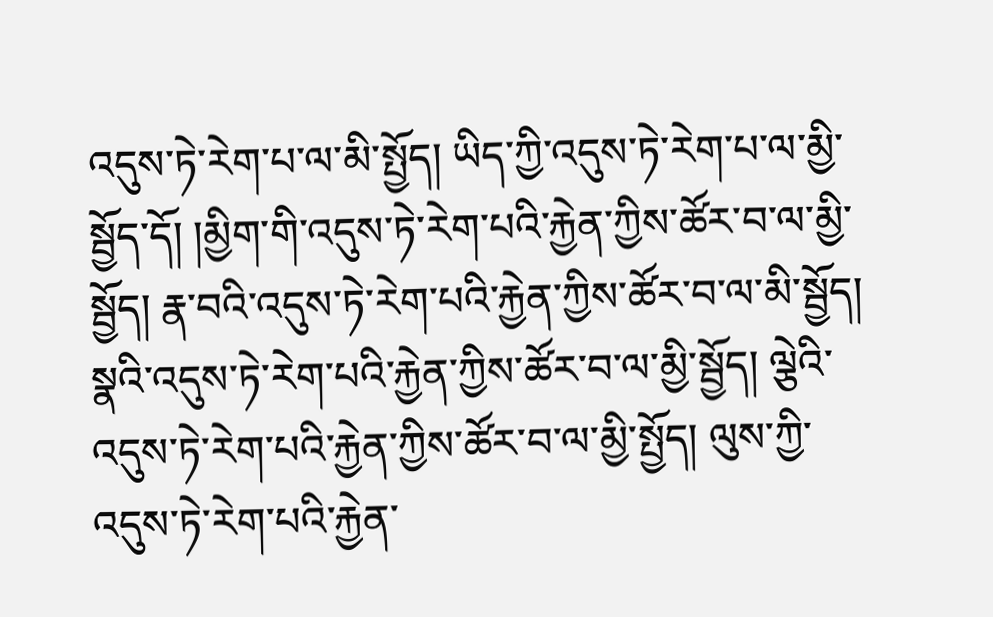འདུས་ཏེ་རེག་པ་ལ་མི་སྤྱོད། ཡིད་ཀྱི་འདུས་ཏེ་རེག་པ་ལ་མྱི་སྦྱོད་དོ། །མྱིག་གི་འདུས་ཏེ་རེག་པའི་རྐྱེན་ཀྱིས་ཚོར་བ་ལ་མྱི་སྦྱོད། རྣ་བའི་འདུས་ཏེ་རེག་པའི་རྐྱེན་ཀྱིས་ཚོར་བ་ལ་མི་སྦྱོད། སྣའི་འདུས་ཏེ་རེག་པའི་རྐྱེན་ཀྱིས་ཚོར་བ་ལ་མྱི་སྦྱོད། ལྕེའི་འདུས་ཏེ་རེག་པའི་རྐྱེན་ཀྱིས་ཚོར་བ་ལ་མྱི་སྤྱོད། ལུས་ཀྱི་འདུས་ཏེ་རེག་པའི་རྐྱེན་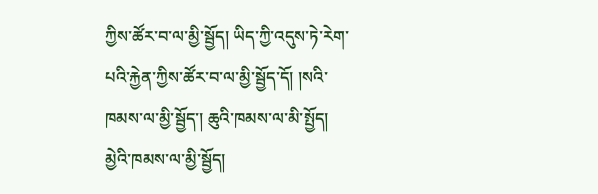ཀྱིས་ཚོར་བ་ལ་མྱི་སྦྱོད། ཡིད་ཀྱི་འདུས་ཏེ་རེག་པའི་རྐྱེན་ཀྱིས་ཚོར་བ་ལ་མྱི་སྦྱོད་དོ། །སའི་ཁམས་ལ་མྱི་སྦྱོད་། ཆུའི་ཁམས་ལ་མི་སྤྱོད། མྱེའི་ཁམས་ལ་མྱི་སྦྱོད།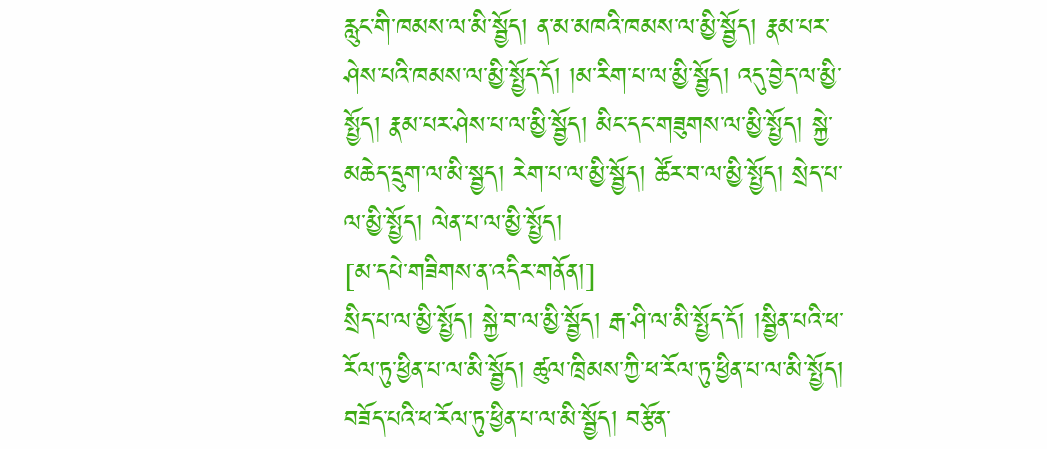རླུང་གི་ཁམས་ལ་མི་སྦྱོད། ན་མ་མཁའི་ཁམས་ལ་མྱི་སྦྱོད། རྣམ་པར་ཤེས་པའི་ཁམས་ལ་མྱི་སྤྱོད་དོ། །མ་རིག་པ་ལ་མྱི་སྦྱོད། འདུ་བྱེད་ལ་མྱི་སྤྱོད། རྣམ་པར་ཤེས་པ་ལ་མྱི་སྦྱོད། མིང་དང་གཟུགས་ལ་མྱི་སྤྱོད། སྐྱེ་མཆེད་དྲུག་ལ་མི་སྦྱད། རེག་པ་ལ་མྱི་སྦྱོད། ཚོར་བ་ལ་མྱི་སྤྱོད། སྲེད་པ་ལ་མྱི་སྤྱོད། ལེན་པ་ལ་མྱི་སྤྱོད།
[མ་དཔེ་གཟིགས་ན་འདིར་གནོན།]
སྲིད་པ་ལ་མྱི་སྤྱོད། སྐྱེ་བ་ལ་མྱི་སྦྱོད། རྒ་ཤི་ལ་མི་སྤྱོད་དོ། །སྦྱིན་པའི་ཕ་རོལ་ཏུ་ཕྱིན་པ་ལ་མི་སྦྱོད། ཚུལ་ཁྲིམས་ཀྱི་ཕ་རོལ་ཏུ་ཕྱིན་པ་ལ་མི་སྤྱོད། བཟོད་པའི་ཕ་རོལ་ཏུ་ཕྱིན་པ་ལ་མི་སྦྱོད། བརྩོན་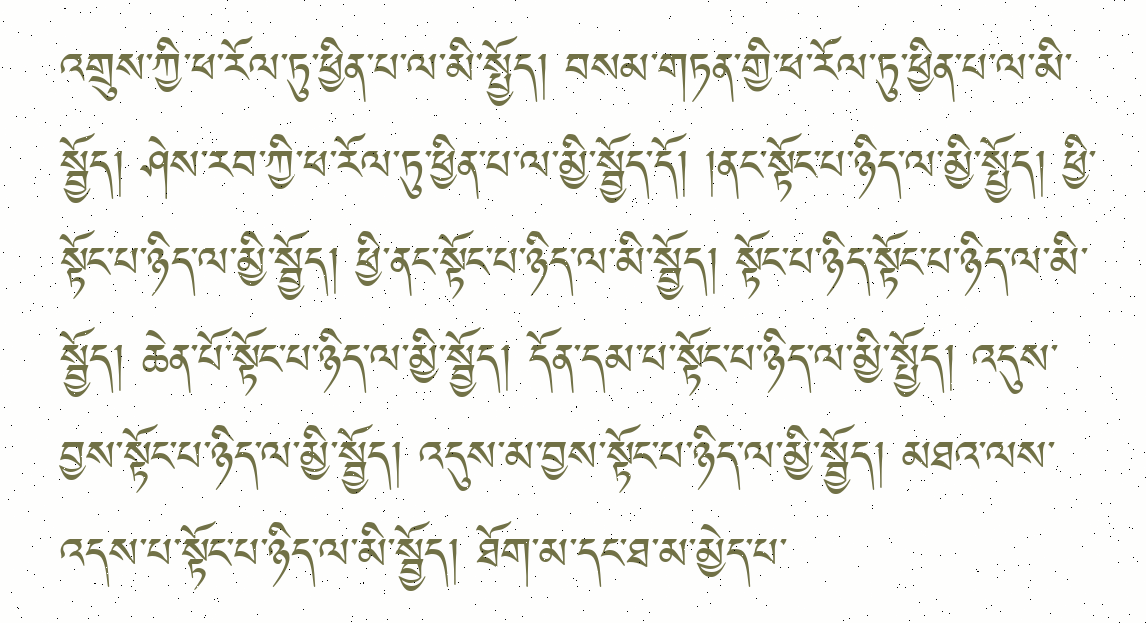འགྲུས་ཀྱི་ཕ་རོལ་ཏུ་ཕྱིན་པ་ལ་མི་སྤྱོད། བསམ་གཏན་གྱི་ཕ་རོལ་ཏུ་ཕྱིན་པ་ལ་མི་སྦྱོད། ཤེས་རབ་ཀྱི་ཕ་རོལ་ཏུ་ཕྱིན་པ་ལ་མྱི་སྦྱོད་དོ། །ནང་སྟོང་པ་ཉིད་ལ་མྱི་སྤྱོད། ཕྱི་སྟོང་པ་ཉིད་ལ་མྱི་སྦྱོད། ཕྱི་ནང་སྟོང་པ་ཉིད་ལ་མི་སྦྱོད། སྟོང་པ་ཉིད་སྟོང་པ་ཉིད་ལ་མི་སྦྱོད། ཆེན་པོ་སྟོང་པ་ཉིད་ལ་མྱི་སྦྱོད། དོན་དམ་པ་སྟོང་པ་ཉིད་ལ་མྱི་སྤྱོད། འདུས་བྱས་སྟོང་པ་ཉིད་ལ་མྱི་སྦྱོད། འདུས་མ་བྱས་སྟོང་པ་ཉིད་ལ་མྱི་སྦྱོད། མཐའ་ལས་འདས་པ་སྟོང་པ་ཉིད་ལ་མི་སྦྱོད། ཐོག་མ་དང་ཐ་མ་མྱེད་པ་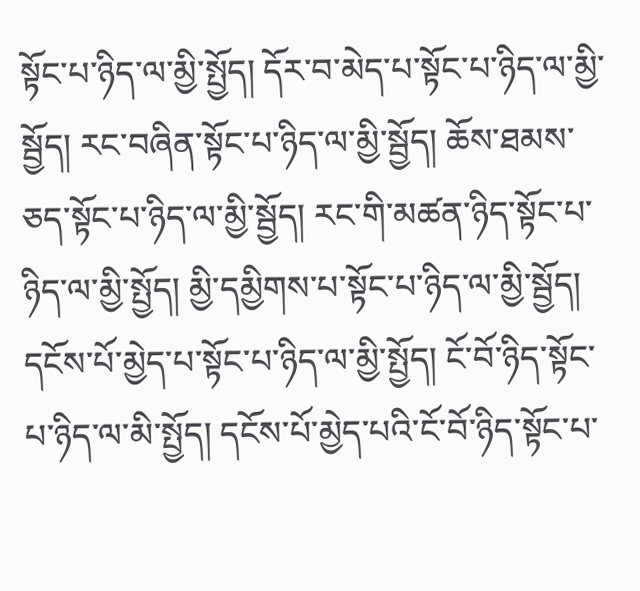སྟོང་པ་ཉིད་ལ་མྱི་སྤྱོད། དོར་བ་མེད་པ་སྟོང་པ་ཉིད་ལ་མྱི་སྦྱོད། རང་བཞིན་སྟོང་པ་ཉིད་ལ་མྱི་སྦྱོད། ཆོས་ཐམས་ཅད་སྟོང་པ་ཉིད་ལ་མྱི་སྦྱོད། རང་གི་མཚན་ཉིད་སྟོང་པ་ཉིད་ལ་མྱི་སྤྱོད། མྱི་དམྱིགས་པ་སྟོང་པ་ཉིད་ལ་མྱི་སྦྱོད། དངོས་པོ་མྱེད་པ་སྟོང་པ་ཉིད་ལ་མྱི་སྤྱོད། ངོ་བོ་ཉིད་སྟོང་པ་ཉིད་ལ་མི་སྤྱོད། དངོས་པོ་མྱེད་པའི་ངོ་བོ་ཉིད་སྟོང་པ་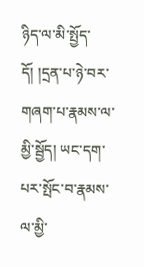ཉིད་ལ་མི་སྤྱོད་དོ། །དྲན་པ་ཉེ་བར་གཞག་པ་རྣམས་ལ་མྱི་སྦྱོད། ཡང་དག་པར་སྤོང་བ་རྣམས་ལ་མྱི་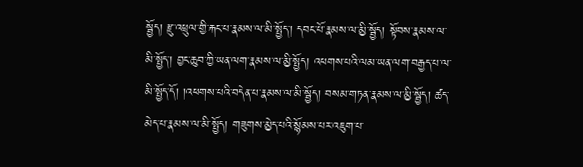སྦྱོད། རྫུ་འཕྲུལ་གྱི་རྐང་པ་རྣམས་ལ་མི་སྤྱོད་། དབང་པོ་རྣམས་ལ་མྱི་སྦྱོད། སྟོབས་རྣམས་ལ་མི་སྤྱོད་། བྱང་ཆུབ་ཀྱི་ཡན་ལག་རྣམས་ལ་མྱི་སྤྱོད། འཕགས་པའི་ལམ་ཡན་ལག་བརྒྱད་པ་ལ་མི་སྤྱོད་དོ། །འཕགས་པའི་བདེན་པ་རྣམས་ལ་མི་སྦྱོད། བསམ་གཏན་རྣམས་ལ་མྱི་སྦྱོད། ཚད་མེད་པ་རྣམས་ལ་མི་སྤྱོད། གཟུགས་མྱེད་པའི་སྙོམས་པར་འཇུག་པ་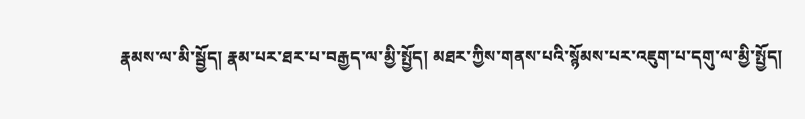རྣམས་ལ་མི་སྦྱོད། རྣམ་པར་ཐར་པ་བརྒྱད་ལ་མྱི་སྤྱོད། མཐར་ཀྱིས་གནས་པའི་སྙོམས་པར་འཇུག་པ་དགུ་ལ་མྱི་སྤྱོད།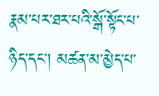རྣམ་པར་ཐར་པའི་སྒོ་སྟོང་པ་ཉིད་དང་། མཚན་མ་མྱེད་པ་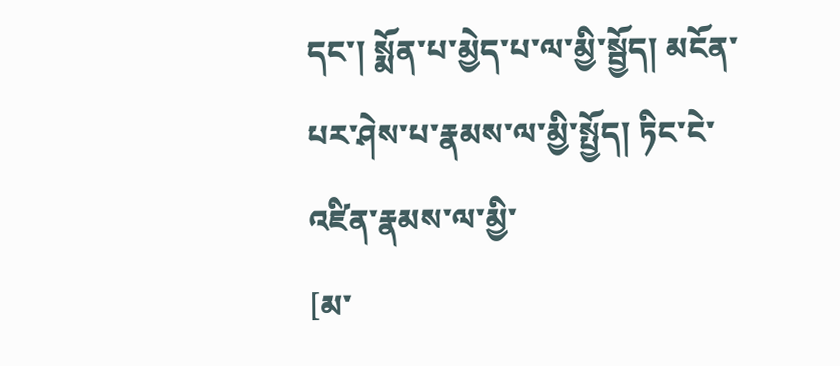དང་། སྨོན་པ་མྱེད་པ་ལ་མྱི་སྦྱོད། མངོན་པར་ཤེས་པ་རྣམས་ལ་མྱི་སྤྱོད། ཏིང་ངེ་འཛིན་རྣམས་ལ་མྱི་
[མ་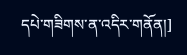དཔེ་གཟིགས་ན་འདིར་གནོན།]